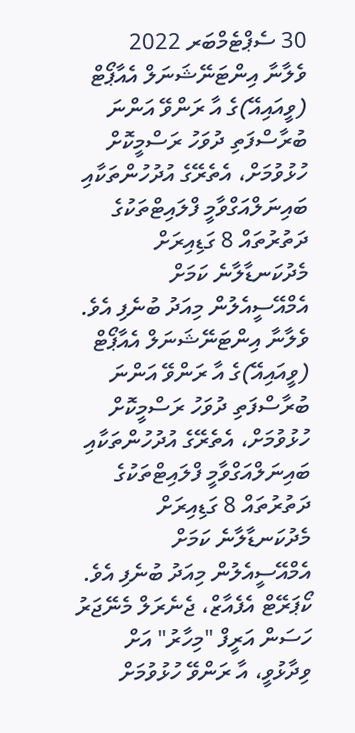30 ސެޕްޓެމްބަރ 2022
ވެލާނާ އިންޓަނޭޝަނަލް އެއާޕޯޓް (ވީއައިއޭ)ގެ އާ ރަންވޭ އަންނަ ބުރާސްފަތި ދުވަހު ރަސްމީކޮށް ހުޅުވުމަށް، އެތެރޭގެ އުދުހުންތަކާއި ބައިނަލްއަގްވާމީ ފްލައިޓްތަކުގެ ދަތުރުތައް 8 ގަޑިއިރަށް މެދުކަނޑާލާނެ ކަމަށް އެމްއޭސީއެލުން މިއަދު ބުނެފި އެވެ.
ވެލާނާ އިންޓަނޭޝަނަލް އެއާޕޯޓް (ވީއައިއޭ)ގެ އާ ރަންވޭ އަންނަ ބުރާސްފަތި ދުވަހު ރަސްމީކޮށް ހުޅުވުމަށް، އެތެރޭގެ އުދުހުންތަކާއި ބައިނަލްއަގްވާމީ ފްލައިޓްތަކުގެ ދަތުރުތައް 8 ގަޑިއިރަށް މެދުކަނޑާލާނެ ކަމަށް އެމްއޭސީއެލުން މިއަދު ބުނެފި އެވެ.
ކޯޕަރޭޓް އެފެއާޒް، ޖެނެރަލް މެނޭޖަރު ހަސަން އަރީފް "މިހާރު" އަށް ވިދާޅުވީ، އާ ރަންވޭ ހުޅުވުމަށް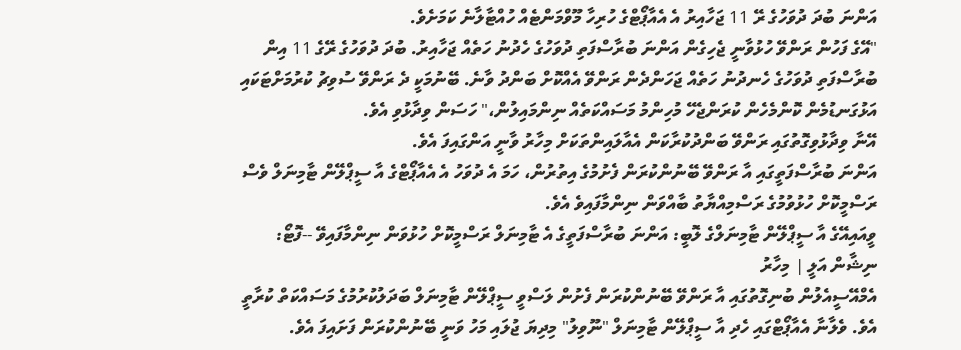އަންނަ ބުދަ ދުވަހުގެ ރޭ 11 ޖަހާއިރު އެ އެއާޕޯޓްގެ ހުރިހާ މޫވްމަންޓެއް ހުއްޓާލާނެ ކަމަށެވެ.
"އޭގެ ފަހުން ރަންވޭ ހުޅުވާނީ ޖެހިގެން އަންނަ ބުރާސްފަތި ދުވަހުގެ ހެދުނު ހަތެއް ޖަހާއިރު. ބުދަ ދުވަހުގެ ރޭގެ 11 އިން ބުރާސްފަތި ދުވަހުގެ ހެނދުނު ހަތެއް ޖަހަންދެން ރަންވޭ އެއްކޮށް ބަންދު ވާނެ. ބޭނުމަކީ ދެ ރަންވޭ ސުވިޗު ކުރުމަށްޓަކައި އަޅުގަނޑުމެން ކޮންމެހެން ކުރަންޖެހޭ މުހިންމު މަސައްކަތެއް ނިންމައިލުން،" ހަސަން ވިދާޅުވި އެވެ.
އޭނާ ވިދާޅުވިގޮތުގައި ރަންވޭ ބަންދުކުރާކަން އެއާލައިންތަކަށް މިހާރު ވާނީ އަންގައިފަ އެވެ.
އަންނަ ބުރާސްފަތީގައި އާ ރަންވޭ ބޭނުންކުރަން ފެށުމުގެ އިތުރުން، ހަމަ އެ ދުވަހު އެ އެއާޕޯޓްގެ އާ ސީޕްލޭން ޓާމިނަލް ވެސް ރަސްމީކޮށް ހުޅުވުމުގެ ރަސްމިއްޔާތު ބާއްވަން ނިންމާފައިވެ އެވެ.
ވީއައިއޭގެ އާ ސީޕްލޭން ޓާމިނަލްގެ ލޮބީ: އަންނަ ބުރާސްފަތީގެ އެ ޓާމިނަލް ރަސްމީކޮށް ހުޅުވަން ނިންމާފައިވޭ --ފޮޓޯ: ނިޝާން އަލީ | މިހާރު
އެމްއޭސީއެލުން ބުނިގޮތުގައި އާ ރަންވޭ ބޭނުންކުރަން ފެށުން ލަސްވީ ސީޕްލޭން ޓާމިނަލް ބަދަލުކުރުމުގެ މަސައްކަތް ކުރާތީ އެވެ. ވެލާނާ އެއާޕޯޓްގައި ހެދި އާ ސީޕްލޭން ޓާމިނަލް "ނޫވިލު" މިދިޔަ ޖުލައި މަހު ވަނީ ބޭނުންކުރަން ފަށައިފަ އެވެ.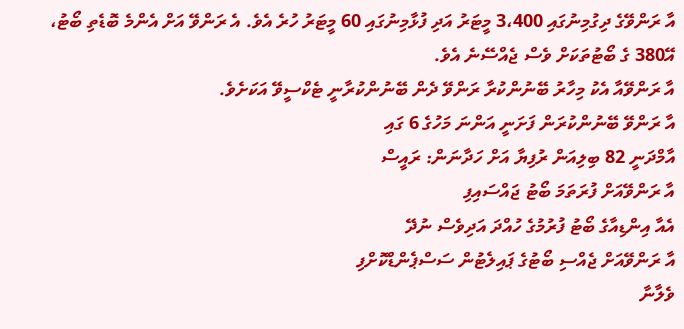އާ ރަންވޭގެ ދިގުމިނުގައި 3،400 މީޓަރު އަދި ފުޅާމިނުގައި 60 މީޓަރު ހުރެ އެވެ. އެ ރަންވޭ އަށް އެންމެ ބޮޑެތި ބޯޓު، އޭ380 ގެ ބޯޓުތަކަށް ވެސް ޖެއްސޭނެ އެވެ.
އާ ރަންވޭއާ އެކު މިހާރު ބޭނުންކުރާ ރަންވޭ ދެން ބޭނުންކުރާނީ ޓެކްސީވޭ އަކަށެވެ.
އާ ރަންވޭ ބޭނުންކުރަން ފަށަނީ އަންނަ މަހުގެ 6 ގައި
އާމްދަނީ 82 ބިލިއަން ރުފިޔާ އަށް ހަދާނަން: ރައީސް
އާ ރަންވޭއަށް ފުރަތަމަ ބޯޓު ޖައްސައިފި
އެއާ އިންޑިއާގެ ބޯޓު ފުރުމުގެ ހުއްދަ އަދިވެސް ނުދޭ
އާ ރަންވޭއަށް ޖެއްސި ބޯޓުގެ ޕައިލެޓުން ސަސްޕެންޑްކޮށްފި
ވެލާނާ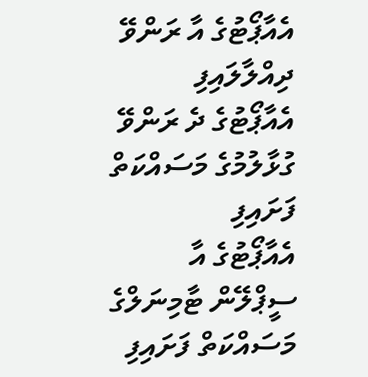އެއާޕޯޓުގެ އާ ރަންވޭ ދިއްލާލައިފި
އެއާޕޯޓުގެ ދެ ރަންވޭ ގުޅާލުމުގެ މަސައްކަތް ފަށައިފި
އެއާޕޯޓުގެ އާ ސީޕްލޭން ޓާމިނަލްގެ މަސައްކަތް ފަށައިފި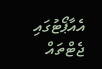އެއާޕޯޓުގައި ޖެޓްތައް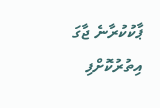ޕާކުކުރާނެ ޖާގަ އިތުރުކޮށްފި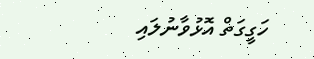ހަގީގަތް އޮޅުވާނުލައި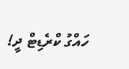ހައްގު ކްރެޑިޓް ދީ!